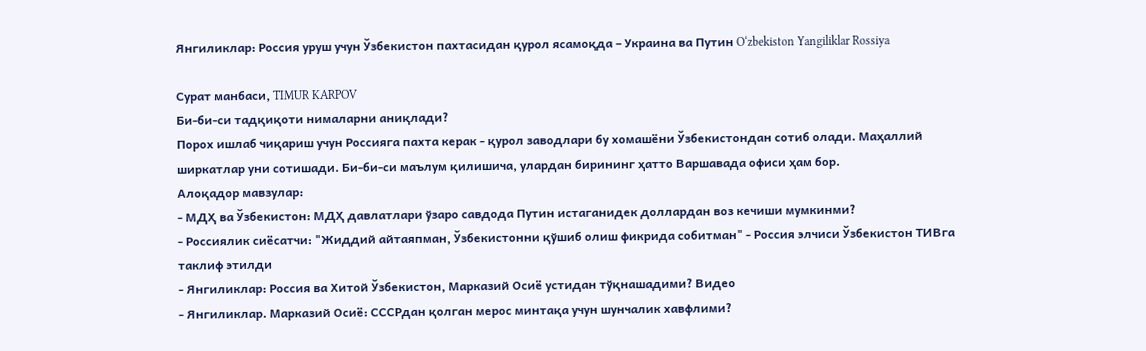Янгиликлар: Россия уруш учун Ўзбекистон пахтасидан қурол ясамоқда – Украина ва Путин O‘zbekiston Yangiliklar Rossiya

Сурат манбаси, TIMUR KARPOV
Би-би-си тадқиқоти нималарни аниқлади?
Порох ишлаб чиқариш учун Россияга пахта керак - қурол заводлари бу хомашёни Ўзбекистондан сотиб олади. Маҳаллий ширкатлар уни сотишади. Би-би-си маълум қилишича, улардан бирининг ҳатто Варшавада офиси ҳам бор.
Алоқадор мавзулар:
- МДҲ ва Ўзбекистон: МДҲ давлатлари ўзаро савдода Путин истаганидек доллардан воз кечиши мумкинми?
- Россиялик сиёсатчи: "Жиддий айтаяпман, Ўзбекистонни қўшиб олиш фикрида собитман" - Россия элчиси Ўзбекистон ТИВга таклиф этилди
- Янгиликлар: Россия ва Хитой Ўзбекистон, Марказий Осиё устидан тўқнашадими? Видео
- Янгиликлар. Марказий Осиё: СССРдан қолган мерос минтақа учун шунчалик хавфлими?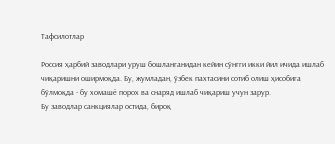Тафсилотлар

Россия ҳарбий заводлари уруш бошланганидан кейин сўнгги икки йил ичида ишлаб чиқаришни оширмоқда. Бу, жумладан, ўзбек пахтасини сотиб олиш ҳисобига бўлмоқда - бу хомашё порох ва снаряд ишлаб чиқариш учун зарур.
Бу заводлар санкциялар остида, бироқ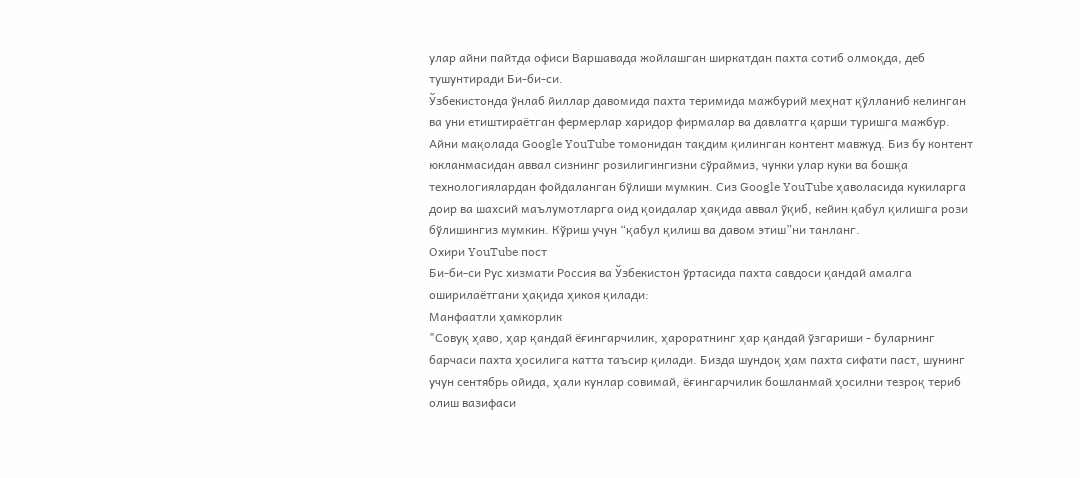улар айни пайтда офиси Варшавада жойлашган ширкатдан пахта сотиб олмоқда, деб тушунтиради Би-би-си.
Ўзбекистонда ўнлаб йиллар давомида пахта теримида мажбурий меҳнат қўлланиб келинган ва уни етиштираётган фермерлар харидор фирмалар ва давлатга қарши туришга мажбур.
Айни мақолада Google YouTube томонидан тақдим қилинган контент мавжуд. Биз бу контент юкланмасидан аввал сизнинг розилигингизни сўраймиз, чунки улар куки ва бошқа технологиялардан фойдаланган бўлиши мумкин. Сиз Google YouTube ҳаволасида кукиларга доир ва шахсий маълумотларга оид қоидалар ҳақида аввал ўқиб, кейин қабул қилишга рози бўлишингиз мумкин. Кўриш учун “қабул қилиш ва давом этиш”ни танланг.
Охири YouTube пост
Би-би-си Рус хизмати Россия ва Ўзбекистон ўртасида пахта савдоси қандай амалга оширилаётгани ҳақида ҳикоя қилади:
Манфаатли ҳамкорлик
"Совуқ ҳаво, ҳар қандай ёғингарчилик, ҳароратнинг ҳар қандай ўзгариши - буларнинг барчаси пахта ҳосилига катта таъсир қилади. Бизда шундоқ ҳам пахта сифати паст, шунинг учун сентябрь ойида, ҳали кунлар совимай, ёғингарчилик бошланмай ҳосилни тезроқ териб олиш вазифаси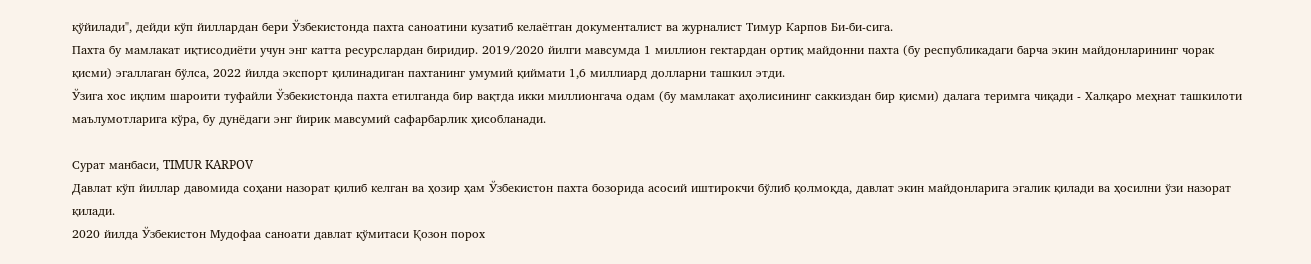қўйилади", дейди кўп йиллардан бери Ўзбекистонда пахта саноатини кузатиб келаётган документалист ва журналист Тимур Карпов Би-би-сига.
Пахта бу мамлакат иқтисодиёти учун энг катта ресурслардан биридир. 2019/2020 йилги мавсумда 1 миллион гектардан ортиқ майдонни пахта (бу республикадаги барча экин майдонларининг чорак қисми) эгаллаган бўлса, 2022 йилда экспорт қилинадиган пахтанинг умумий қиймати 1,6 миллиард долларни ташкил этди.
Ўзига хос иқлим шароити туфайли Ўзбекистонда пахта етилганда бир вақтда икки миллионгача одам (бу мамлакат аҳолисининг саккиздан бир қисми) далага теримга чиқади - Халқаро меҳнат ташкилоти маълумотларига кўра, бу дунёдаги энг йирик мавсумий сафарбарлик ҳисобланади.

Сурат манбаси, TIMUR KARPOV
Давлат кўп йиллар давомида соҳани назорат қилиб келган ва ҳозир ҳам Ўзбекистон пахта бозорида асосий иштирокчи бўлиб қолмоқда, давлат экин майдонларига эгалик қилади ва ҳосилни ўзи назорат қилади.
2020 йилда Ўзбекистон Мудофаа саноати давлат қўмитаси Қозон порох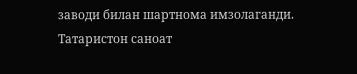заводи билан шартнома имзолаганди. Татаристон саноат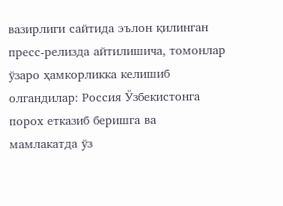вазирлиги сайтида эълон қилинган пресс-релизда айтилишича, томонлар ўзаро ҳамкорликка келишиб олгандилар: Россия Ўзбекистонга порох етказиб беришга ва мамлакатда ўз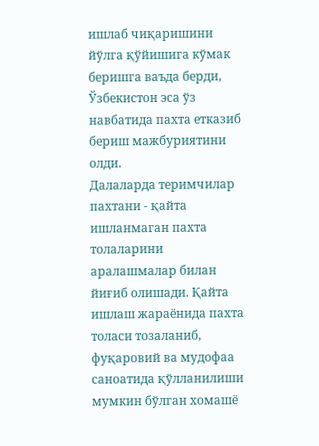ишлаб чиқаришини йўлга қўйишига кўмак беришга ваъда берди, Ўзбекистон эса ўз навбатида пахта етказиб бериш мажбуриятини олди.
Далаларда теримчилар пахтани - қайта ишланмаган пахта толаларини аралашмалар билан йиғиб олишади. Қайта ишлаш жараёнида пахта толаси тозаланиб, фуқаровий ва мудофаа саноатида қўлланилиши мумкин бўлган хомашё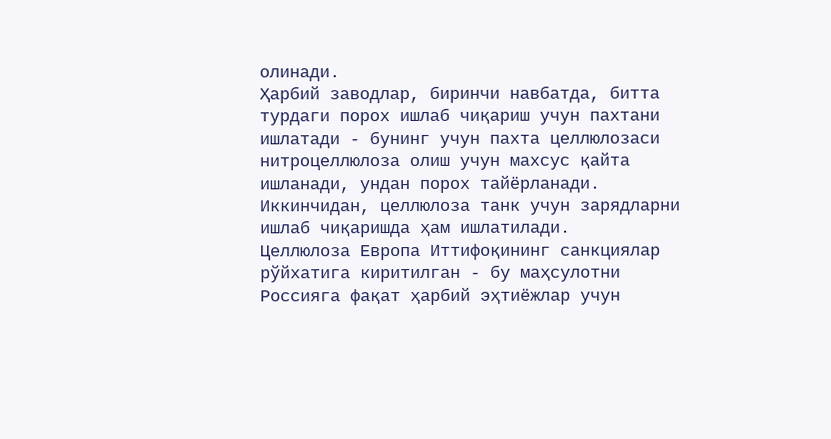олинади.
Ҳарбий заводлар, биринчи навбатда, битта турдаги порох ишлаб чиқариш учун пахтани ишлатади - бунинг учун пахта целлюлозаси нитроцеллюлоза олиш учун махсус қайта ишланади, ундан порох тайёрланади. Иккинчидан, целлюлоза танк учун зарядларни ишлаб чиқаришда ҳам ишлатилади.
Целлюлоза Европа Иттифоқининг санкциялар рўйхатига киритилган - бу маҳсулотни Россияга фақат ҳарбий эҳтиёжлар учун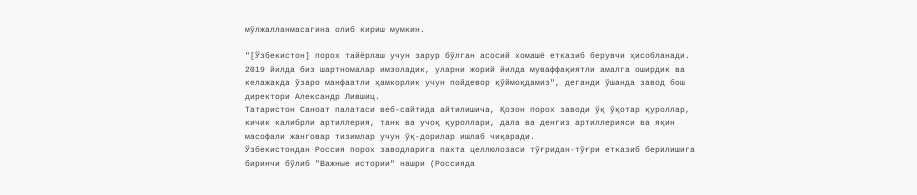мўлжалланмасагина олиб кириш мумкин.

"[Ўзбекистон] порох тайёрлаш учун зарур бўлган асосий хомашё етказиб берувчи ҳисобланади. 2019 йилда биз шартномалар имзоладик, уларни жорий йилда муваффақиятли амалга оширдик ва келажакда ўзаро манфаатли ҳамкорлик учун пойдевор қўймоқдамиз", деганди ўшанда завод бош директори Александр Лившиц.
Татаристон Саноат палатаси веб-сайтида айтилишича, Қозон порох заводи ўқ ўқотар қуроллар, кичик калибрли артиллерия, танк ва учоқ қуроллари, дала ва денгиз артиллерияси ва яқин масофали жанговар тизимлар учун ўқ-дорилар ишлаб чиқаради.
Ўзбекистондан Россия порох заводларига пахта целлюлозаси тўғридан-тўғри етказиб берилишига биринчи бўлиб "Важные истории" нашри (Россияда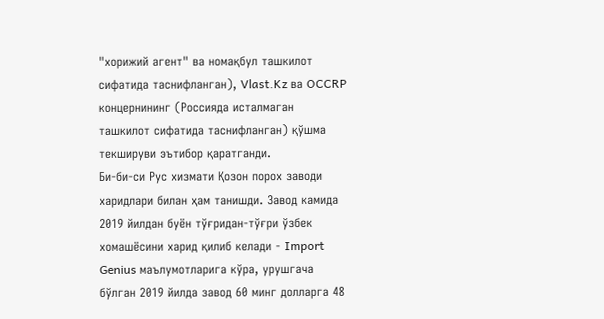"хорижий агент" ва номақбул ташкилот сифатида таснифланган), Vlast.Kz ва OCCRP концернининг (Россияда исталмаган ташкилот сифатида таснифланган) қўшма текшируви эътибор қаратганди.
Би-би-си Рус хизмати Қозон порох заводи харидлари билан ҳам танишди. Завод камида 2019 йилдан буён тўғридан-тўғри ўзбек хомашёсини харид қилиб келади - Import Genius маълумотларига кўра, урушгача бўлган 2019 йилда завод 60 минг долларга 48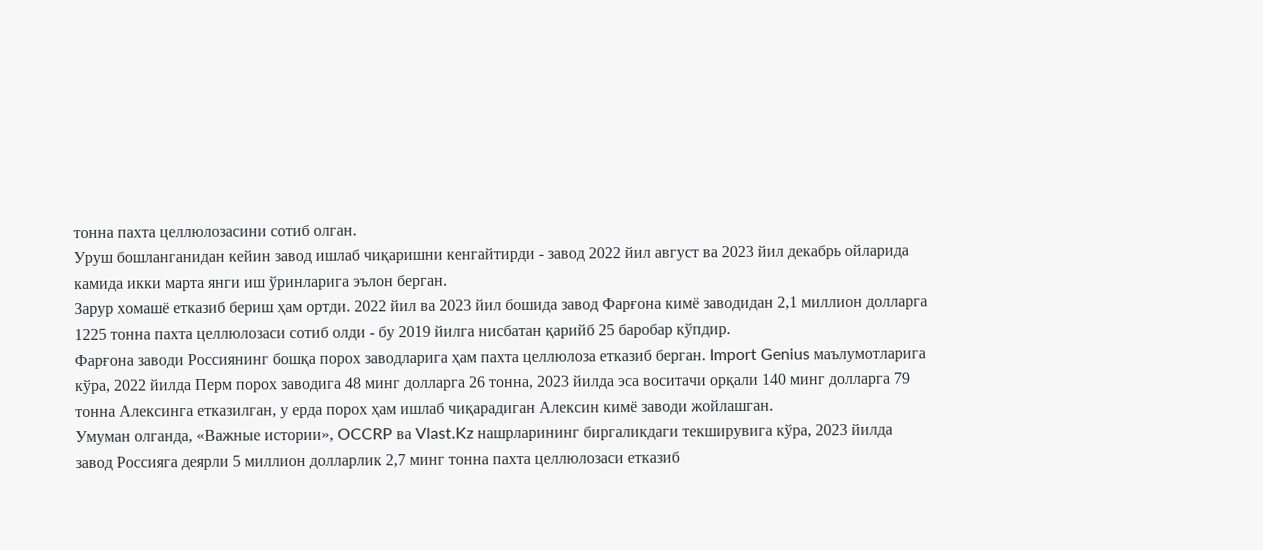тонна пахта целлюлозасини сотиб олган.
Уруш бошланганидан кейин завод ишлаб чиқаришни кенгайтирди - завод 2022 йил август ва 2023 йил декабрь ойларида камида икки марта янги иш ўринларига эълон берган.
Зарур хомашё етказиб бериш ҳам ортди. 2022 йил ва 2023 йил бошида завод Фарғона кимё заводидан 2,1 миллион долларга 1225 тонна пахта целлюлозаси сотиб олди - бу 2019 йилга нисбатан қарийб 25 баробар кўпдир.
Фарғона заводи Россиянинг бошқа порох заводларига ҳам пахта целлюлоза етказиб берган. Import Genius маълумотларига кўра, 2022 йилда Перм порох заводига 48 минг долларга 26 тонна, 2023 йилда эса воситачи орқали 140 минг долларга 79 тонна Алексинга етказилган, у ерда порох ҳам ишлаб чиқарадиган Алексин кимё заводи жойлашган.
Умуман олганда, «Важные истории», OCCRP ва Vlast.Kz нашрларининг биргаликдаги текширувига кўра, 2023 йилда завод Россияга деярли 5 миллион долларлик 2,7 минг тонна пахта целлюлозаси етказиб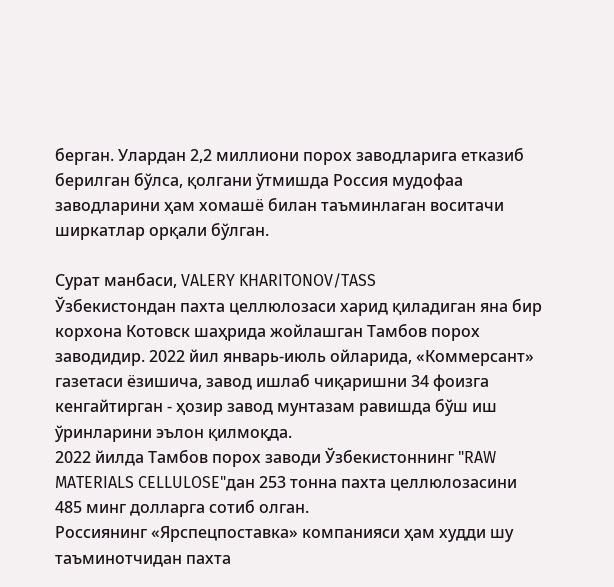берган. Улардан 2,2 миллиони порох заводларига етказиб берилган бўлса, қолгани ўтмишда Россия мудофаа заводларини ҳам хомашё билан таъминлаган воситачи ширкатлар орқали бўлган.

Сурат манбаси, VALERY KHARITONOV/TASS
Ўзбекистондан пахта целлюлозаси харид қиладиган яна бир корхона Котовск шаҳрида жойлашган Тамбов порох заводидир. 2022 йил январь-июль ойларида, «Коммерсант» газетаси ёзишича, завод ишлаб чиқаришни 34 фоизга кенгайтирган - ҳозир завод мунтазам равишда бўш иш ўринларини эълон қилмоқда.
2022 йилда Тамбов порох заводи Ўзбекистоннинг "RAW MATERIALS CELLULOSE"дан 253 тонна пахта целлюлозасини 485 минг долларга сотиб олган.
Россиянинг «Ярспецпоставка» компанияси ҳам худди шу таъминотчидан пахта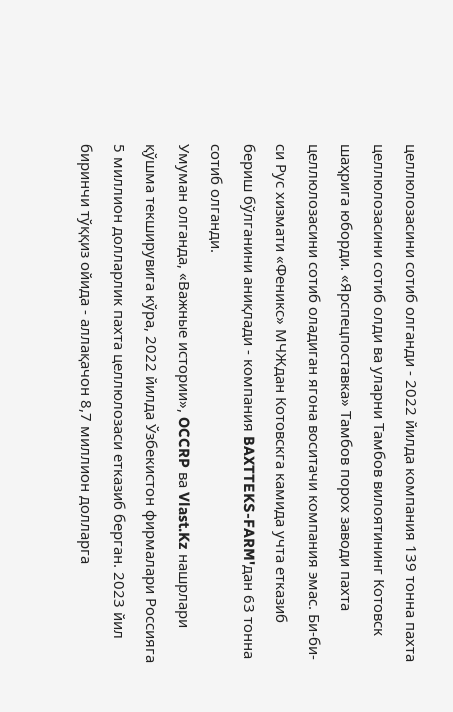целлюлозасини сотиб олганди - 2022 йилда компания 139 тонна пахта целлюлозасини сотиб олди ва уларни Тамбов вилоятининг Котовск шаҳрига юборди. «Ярспецпоставка» Тамбов порох заводи пахта целлюлозасини сотиб оладиган ягона воситачи компания эмас. Би-би-си Рус хизмати «Феникс» МЧЖдан Котовскга камида учта етказиб бериш бўлганини аниқлади - компания BAXTTEKS-FARM'дан 63 тонна сотиб олганди.
Умуман олганда, «Важные истории», OCCRP ва Vlast.Kz нашрлари қўшма текширувига кўра, 2022 йилда Ўзбекистон фирмалари Россияга 5 миллион долларлик пахта целлюлозаси етказиб берган. 2023 йил биринчи тўққиз ойида - аллақачон 8,7 миллион долларга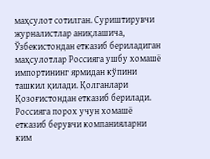маҳсулот сотилган. Суриштирувчи журналистлар аниқлашича, Ўзбекистондан етказиб бериладиган маҳсулотлар Россияга ушбу хомашё импортининг ярмидан кўпини ташкил қилади. Қолганлари Қозоғистондан етказиб берилади.
Россияга порох учун хомашё етказиб берувчи компанияларни ким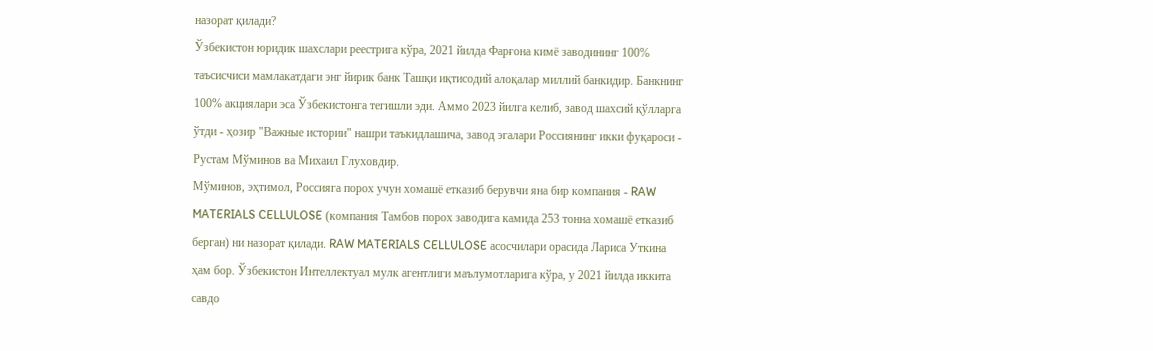назорат қилади?
Ўзбекистон юридик шахслари реестрига кўра, 2021 йилда Фарғона кимё заводининг 100% таъсисчиси мамлакатдаги энг йирик банк Ташқи иқтисодий алоқалар миллий банкидир. Банкнинг 100% акциялари эса Ўзбекистонга тегишли эди. Аммо 2023 йилга келиб, завод шахсий қўлларга ўтди - ҳозир "Важные истории" нашри таъкидлашича, завод эгалари Россиянинг икки фуқароси - Рустам Мўминов ва Михаил Глуховдир.
Мўминов, эҳтимол, Россияга порох учун хомашё етказиб берувчи яна бир компания - RAW MATERIALS CELLULOSE (компания Тамбов порох заводига камида 253 тонна хомашё етказиб берган) ни назорат қилади. RAW MATERIALS CELLULOSE асосчилари орасида Лариса Уткина ҳам бор. Ўзбекистон Интеллектуал мулк агентлиги маълумотларига кўра, у 2021 йилда иккита савдо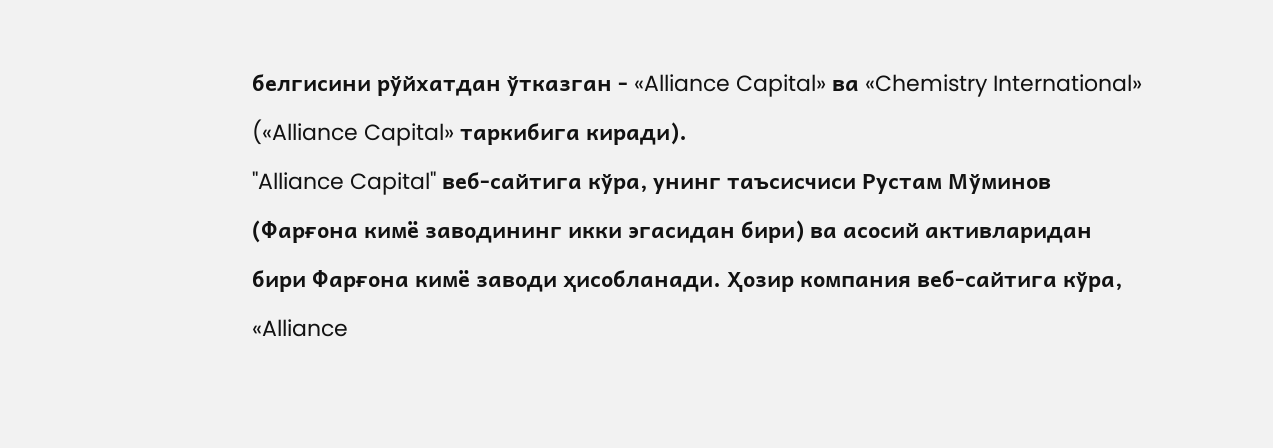белгисини рўйхатдан ўтказган - «Alliance Capital» ва «Chemistry International» («Alliance Capital» таркибига киради).
"Alliance Capital" веб-сайтига кўра, унинг таъсисчиси Рустам Мўминов (Фарғона кимё заводининг икки эгасидан бири) ва асосий активларидан бири Фарғона кимё заводи ҳисобланади. Ҳозир компания веб-сайтига кўра, «Alliance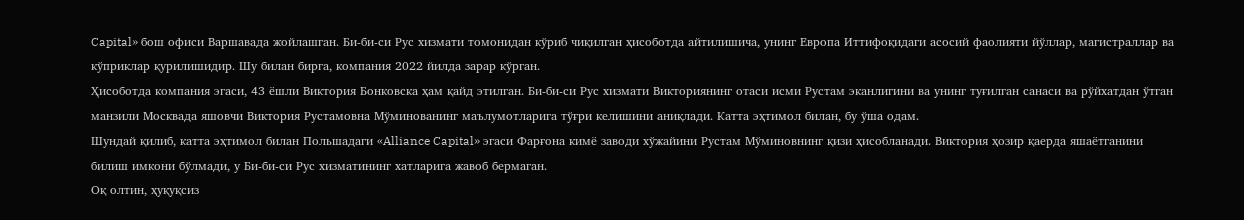Capital» бош офиси Варшавада жойлашган. Би-би-си Рус хизмати томонидан кўриб чиқилган ҳисоботда айтилишича, унинг Европа Иттифоқидаги асосий фаолияти йўллар, магистраллар ва кўприклар қурилишидир. Шу билан бирга, компания 2022 йилда зарар кўрган.
Ҳисоботда компания эгаси, 43 ёшли Виктория Бонковска ҳам қайд этилган. Би-би-си Рус хизмати Викториянинг отаси исми Рустам эканлигини ва унинг туғилган санаси ва рўйхатдан ўтган манзили Москвада яшовчи Виктория Рустамовна Мўминованинг маълумотларига тўғри келишини аниқлади. Катта эҳтимол билан, бу ўша одам.
Шундай қилиб, катта эҳтимол билан Польшадаги «Alliance Capital» эгаси Фарғона кимё заводи хўжайини Рустам Мўминовнинг қизи ҳисобланади. Виктория ҳозир қаерда яшаётганини билиш имкони бўлмади, у Би-би-си Рус хизматининг хатларига жавоб бермаган.
Оқ олтин, ҳуқуқсиз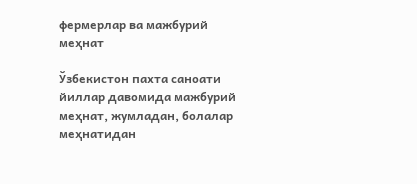фермерлар ва мажбурий меҳнат

Ўзбекистон пахта саноати йиллар давомида мажбурий меҳнат, жумладан, болалар меҳнатидан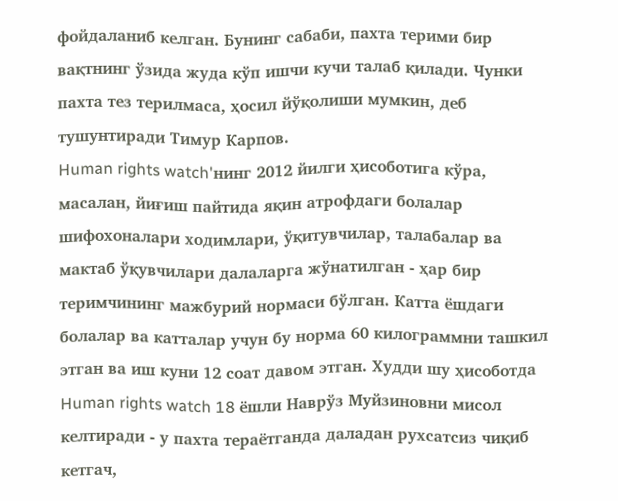фойдаланиб келган. Бунинг сабаби, пахта терими бир вақтнинг ўзида жуда кўп ишчи кучи талаб қилади. Чунки пахта тез терилмаса, ҳосил йўқолиши мумкин, деб тушунтиради Тимур Карпов.
Human rights watch'нинг 2012 йилги ҳисоботига кўра, масалан, йиғиш пайтида яқин атрофдаги болалар шифохоналари ходимлари, ўқитувчилар, талабалар ва мактаб ўқувчилари далаларга жўнатилган - ҳар бир теримчининг мажбурий нормаси бўлган. Катта ёшдаги болалар ва катталар учун бу норма 60 килограммни ташкил этган ва иш куни 12 соат давом этган. Худди шу ҳисоботда Human rights watch 18 ёшли Наврўз Муйзиновни мисол келтиради - у пахта тераётганда даладан рухсатсиз чиқиб кетгач,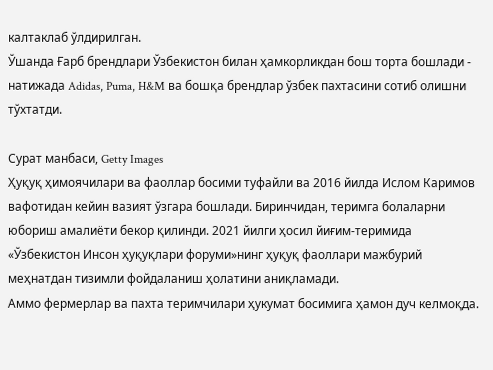калтаклаб ўлдирилган.
Ўшанда Ғарб брендлари Ўзбекистон билан ҳамкорликдан бош торта бошлади - натижада Adidas, Puma, H&M ва бошқа брендлар ўзбек пахтасини сотиб олишни тўхтатди.

Сурат манбаси, Getty Images
Ҳуқуқ ҳимоячилари ва фаоллар босими туфайли ва 2016 йилда Ислом Каримов вафотидан кейин вазият ўзгара бошлади. Биринчидан, теримга болаларни юбориш амалиёти бекор қилинди. 2021 йилги ҳосил йиғим-теримида «Ўзбекистон Инсон ҳуқуқлари форуми»нинг ҳуқуқ фаоллари мажбурий меҳнатдан тизимли фойдаланиш ҳолатини аниқламади.
Аммо фермерлар ва пахта теримчилари ҳукумат босимига ҳамон дуч келмоқда.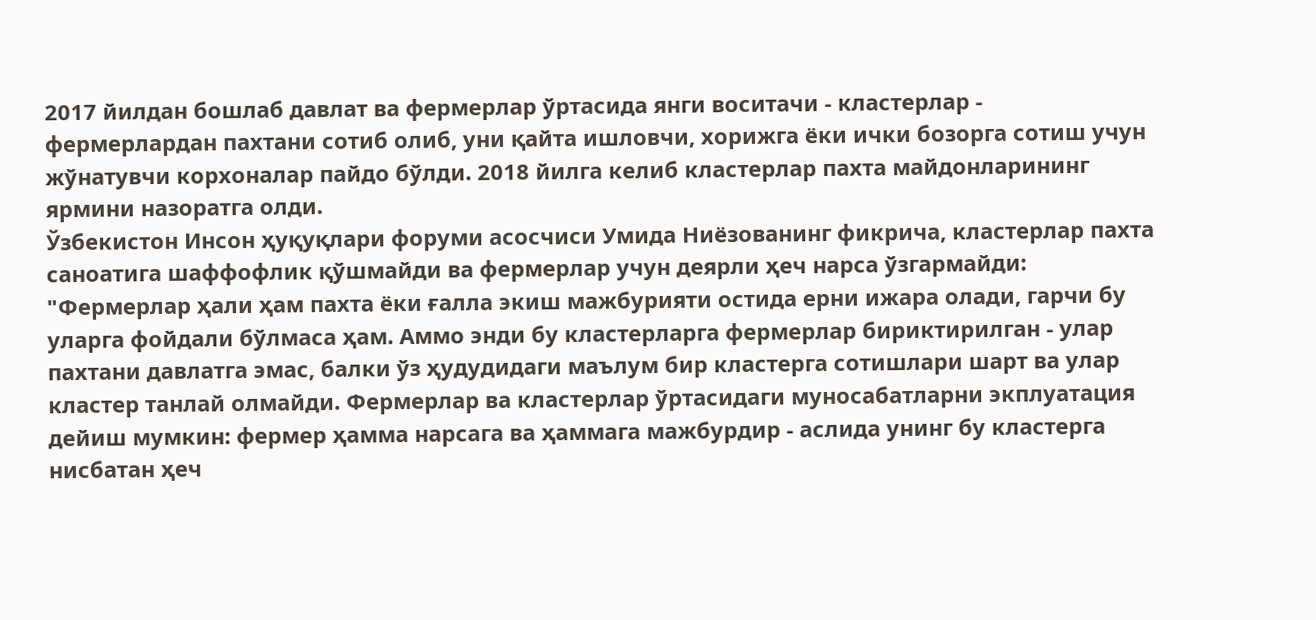2017 йилдан бошлаб давлат ва фермерлар ўртасида янги воситачи - кластерлар - фермерлардан пахтани сотиб олиб, уни қайта ишловчи, хорижга ёки ички бозорга сотиш учун жўнатувчи корхоналар пайдо бўлди. 2018 йилга келиб кластерлар пахта майдонларининг ярмини назоратга олди.
Ўзбекистон Инсон ҳуқуқлари форуми асосчиси Умида Ниёзованинг фикрича, кластерлар пахта саноатига шаффофлик қўшмайди ва фермерлар учун деярли ҳеч нарса ўзгармайди: "Фермерлар ҳали ҳам пахта ёки ғалла экиш мажбурияти остида ерни ижара олади, гарчи бу уларга фойдали бўлмаса ҳам. Аммо энди бу кластерларга фермерлар бириктирилган - улар пахтани давлатга эмас, балки ўз ҳудудидаги маълум бир кластерга сотишлари шарт ва улар кластер танлай олмайди. Фермерлар ва кластерлар ўртасидаги муносабатларни экплуатация дейиш мумкин: фермер ҳамма нарсага ва ҳаммага мажбурдир - аслида унинг бу кластерга нисбатан ҳеч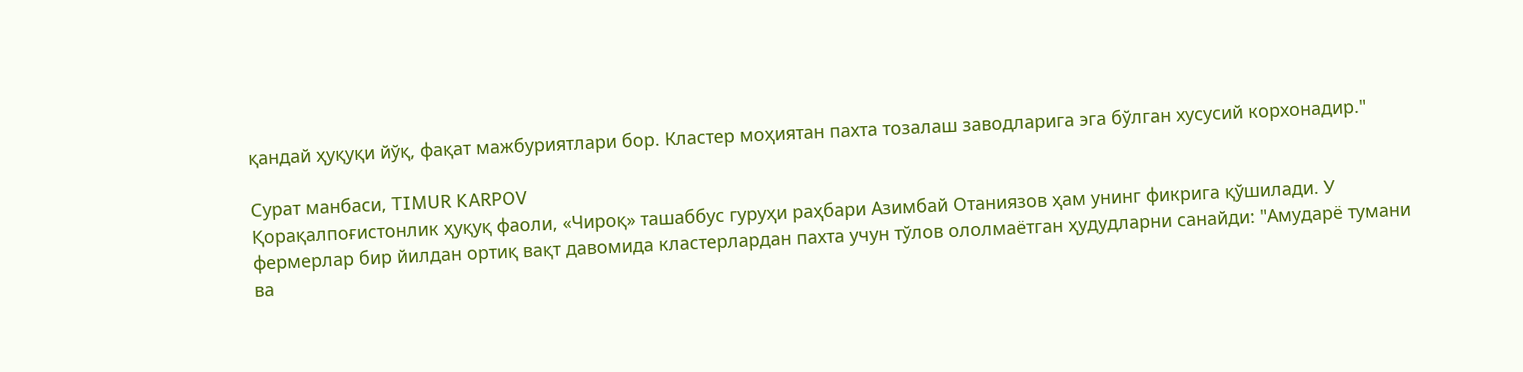қандай ҳуқуқи йўқ, фақат мажбуриятлари бор. Кластер моҳиятан пахта тозалаш заводларига эга бўлган хусусий корхонадир."

Сурат манбаси, TIMUR KARPOV
Қорақалпоғистонлик ҳуқуқ фаоли, «Чироқ» ташаббус гуруҳи раҳбари Азимбай Отаниязов ҳам унинг фикрига қўшилади. У фермерлар бир йилдан ортиқ вақт давомида кластерлардан пахта учун тўлов ололмаётган ҳудудларни санайди: "Амударё тумани ва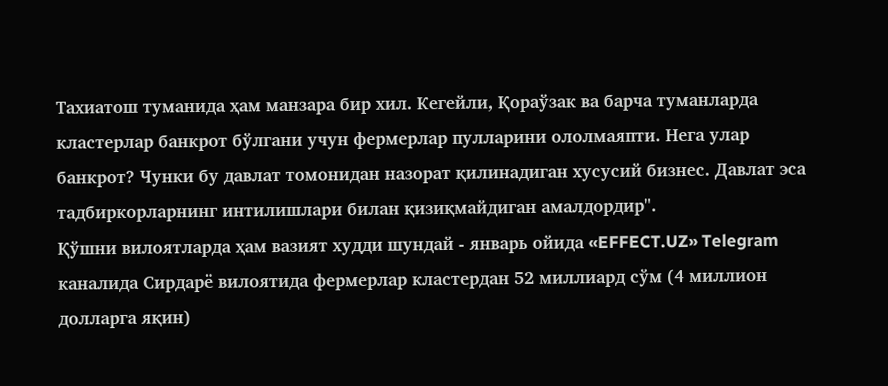Тахиатош туманида ҳам манзара бир хил. Кегейли, Қораўзак ва барча туманларда кластерлар банкрот бўлгани учун фермерлар пулларини ололмаяпти. Нега улар банкрот? Чунки бу давлат томонидан назорат қилинадиган хусусий бизнес. Давлат эса тадбиркорларнинг интилишлари билан қизиқмайдиган амалдордир".
Қўшни вилоятларда ҳам вазият худди шундай - январь ойида «EFFECT.UZ» Telegram каналида Сирдарё вилоятида фермерлар кластердан 52 миллиард сўм (4 миллион долларга яқин)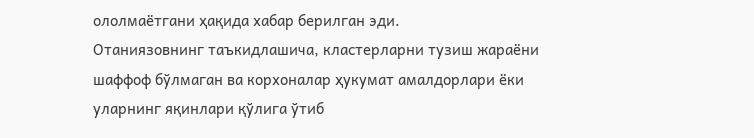ололмаётгани ҳақида хабар берилган эди.
Отаниязовнинг таъкидлашича, кластерларни тузиш жараёни шаффоф бўлмаган ва корхоналар ҳукумат амалдорлари ёки уларнинг яқинлари қўлига ўтиб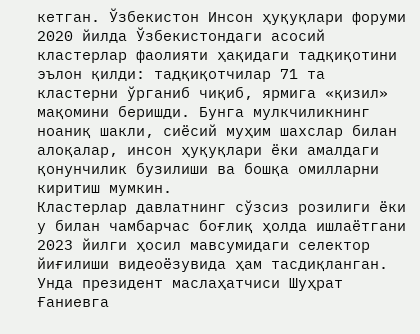кетган. Ўзбекистон Инсон ҳуқуқлари форуми 2020 йилда Ўзбекистондаги асосий кластерлар фаолияти ҳақидаги тадқиқотини эълон қилди: тадқиқотчилар 71 та кластерни ўрганиб чиқиб, ярмига «қизил» мақомини беришди. Бунга мулкчиликнинг ноаниқ шакли, сиёсий муҳим шахслар билан алоқалар, инсон ҳуқуқлари ёки амалдаги қонунчилик бузилиши ва бошқа омилларни киритиш мумкин.
Кластерлар давлатнинг сўзсиз розилиги ёки у билан чамбарчас боғлиқ ҳолда ишлаётгани 2023 йилги ҳосил мавсумидаги селектор йиғилиши видеоёзувида ҳам тасдиқланган. Унда президент маслаҳатчиси Шуҳрат Ғаниевга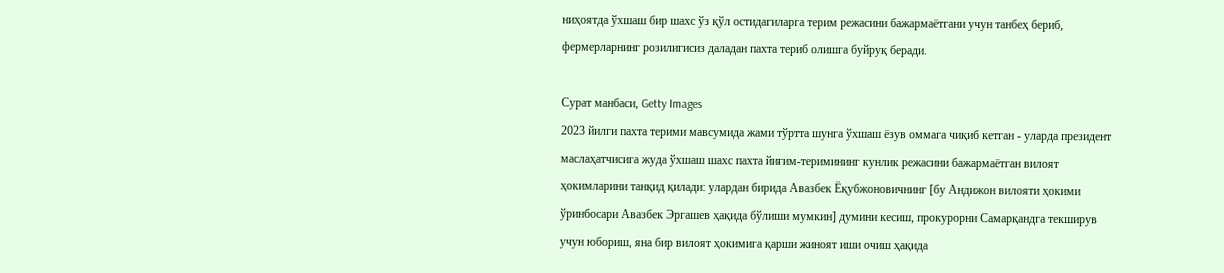ниҳоятда ўхшаш бир шахс ўз қўл остидагиларга терим режасини бажармаётгани учун танбеҳ бериб, фермерларнинг розилигисиз даладан пахта териб олишга буйруқ беради.

Сурат манбаси, Getty Images
2023 йилги пахта терими мавсумида жами тўртта шунга ўхшаш ёзув оммага чиқиб кетган - уларда президент маслаҳатчисига жуда ўхшаш шахс пахта йиғим-теримининг кунлик режасини бажармаётган вилоят ҳокимларини танқид қилади: улардан бирида Авазбек Ёқубжоновичнинг [бу Андижон вилояти ҳокими ўринбосари Авазбек Эргашев ҳақида бўлиши мумкин] думини кесиш, прокурорни Самарқандга текширув учун юбориш, яна бир вилоят ҳокимига қарши жиноят иши очиш ҳақида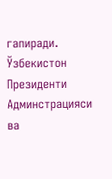гапиради.
Ўзбекистон Президенти Админстрацияси ва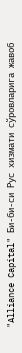"Alliance Capital" Би-би-си Рус хизмати сўровларига жавоб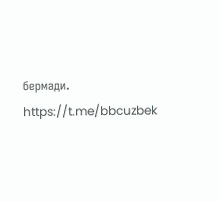бермади.
https://t.me/bbcuzbek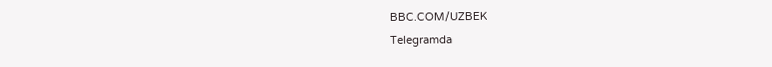BBC.COM/UZBEK
Telegramda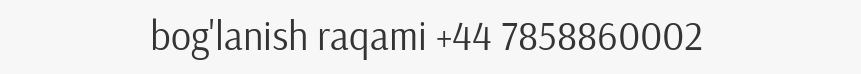bog'lanish raqami +44 7858860002